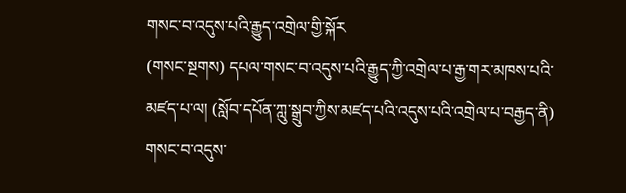གསང་བ་འདུས་པའི་རྒྱུད་འགྲེལ་གྱི་སྐོར
(གསང་སྔགས) དཔལ་གསང་བ་འདུས་པའི་རྒྱུད་ཀྱི་འགྲེལ་པ་རྒྱ་གར་མཁས་པའི་མཛད་པ་ལ། (སློབ་དཔོན་ཀླུ་སྒྲུབ་ཀྱིས་མཛད་པའི་འདུས་པའི་འགྲེལ་པ་བརྒྱད་ནི) གསང་བ་འདུས་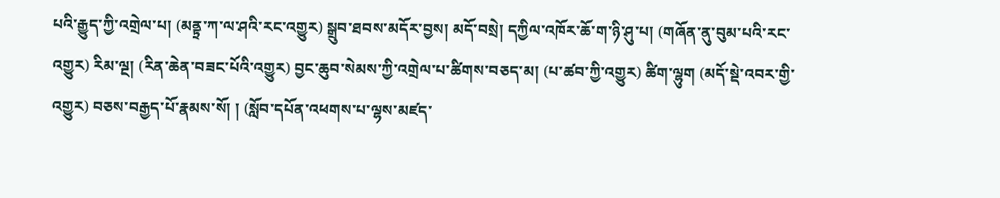པའི་རྒྱུད་ཀྱི་འགྲེལ་པ། (མནྟྲ་ཀ་ལ་ཤའི་རང་འགྱུར) སྒྲུབ་ཐབས་མདོར་བྱས། མདོ་བསྲེ། དཀྱིལ་འཁོར་ཆོ་ག་ཉི་ཤུ་པ། (གཞོན་ནུ་བུམ་པའི་རང་འགྱུར) རིམ་ལྔ། (རིན་ཆེན་བཟང་པོའི་འགྱུར) བྱང་ཆུབ་སེམས་ཀྱི་འགྲེལ་པ་ཚིགས་བཅད་མ། (པ་ཚབ་ཀྱི་འགྱུར) ཚིག་ལྷུག (མདོ་སྡེ་འབར་གྱི་འགྱུར) བཅས་བརྒྱད་པོ་རྣམས་སོ། ། (སློབ་དཔོན་འཕགས་པ་ལྷས་མཛད་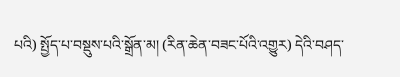པའི) སྤྱོད་པ་བསྡུས་པའི་སྒྲོན་མ། (རིན་ཆེན་བཟང་པོའི་འགྱུར) དེའི་བཤད་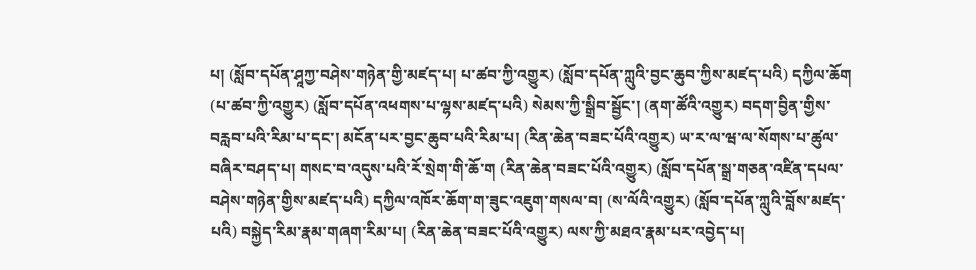པ། (སློབ་དཔོན་ཤཱཀྱ་བཤེས་གཉེན་གྱི་མཛད་པ། པ་ཚབ་ཀྱི་འགྱུར) (སློབ་དཔོན་ཀླུའི་བྱང་ཆུབ་ཀྱིས་མཛད་པའི) དཀྱིལ་ཆོག (པ་ཚབ་ཀྱི་འགྱུར) (སློབ་དཔོན་འཕགས་པ་ལྷས་མཛད་པའི) སེམས་ཀྱི་སྒྲིབ་སྦྱོང་། (ནག་ཚོའི་འགྱུར) བདག་བྱིན་གྱིས་བརླབ་པའི་རིམ་པ་དང་། མངོན་པར་བྱང་ཆུབ་པའི་རིམ་པ། (རིན་ཆེན་བཟང་པོའི་འགྱུར) ཡ་ར་ལ་ཝ་ལ་སོགས་པ་ཚུལ་བཞིར་བཤད་པ། གསང་བ་འདུས་པའི་རོ་སྲེག་གི་ཆོ་ག (རིན་ཆེན་བཟང་པོའི་འགྱུར) (སློབ་དཔོན་སྒྲ་གཅན་འཛིན་དཔལ་བཤེས་གཉེན་གྱིས་མཛད་པའི) དཀྱིལ་འཁོར་ཆོག་ག་ཟུང་འཇུག་གསལ་བ། (ས་ལོའི་འགྱུར) (སློབ་དཔོན་ཀླུའི་བློས་མཛད་པའི) བསྐྱེད་རིམ་རྣམ་གཞག་རིམ་པ། (རིན་ཆེན་བཟང་པོའི་འགྱུར) ལས་ཀྱི་མཐའ་རྣམ་པར་འབྱེད་པ།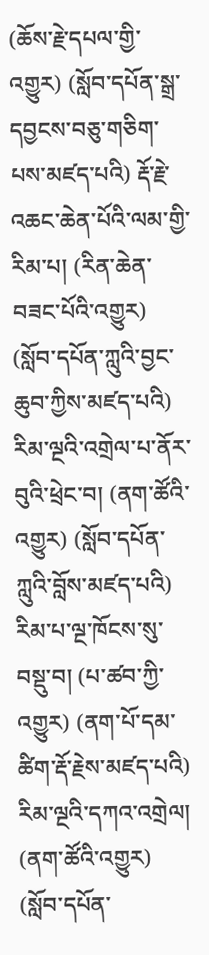(ཆོས་རྗེ་དཔལ་གྱི་འགྱུར) (སློབ་དཔོན་སྒྲ་དབྱངས་བཅུ་གཅིག་པས་མཛད་པའི) རྡོ་རྗེ་འཆང་ཆེན་པོའི་ལམ་གྱི་རིམ་པ། (རིན་ཆེན་བཟང་པོའི་འགྱུར) (སློབ་དཔོན་ཀླུའི་བྱང་ཆུབ་ཀྱིས་མཛད་པའི) རིམ་ལྔའི་འགྲེལ་པ་ནོར་བུའི་ཕྲེང་བ། (ནག་ཚོའི་འགྱུར) (སློབ་དཔོན་ཀླུའི་བློས་མཛད་པའི) རིམ་པ་ལྔ་ཁོངས་སུ་བསྡུ་བ། (པ་ཚབ་ཀྱི་འགྱུར) (ནག་པོ་དམ་ཚིག་རྡོ་རྗེས་མཛད་པའི) རིམ་ལྔའི་དཀའ་འགྲེལ། (ནག་ཚོའི་འགྱུར) (སློབ་དཔོན་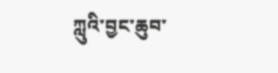ཀླུའི་བྱང་ཆུབ་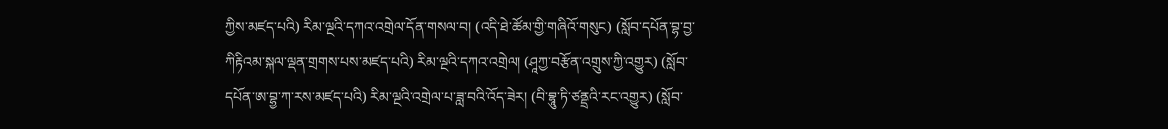ཀྱིས་མཛད་པའི) རིམ་ལྔའི་དཀའ་འགྲེལ་དོན་གསལ་བ། (འདི་ཐེ་ཚོམ་གྱི་གཞིའོ་གསུང) (སློབ་དཔོན་བྷ་བྱ་ཀིརྟིའམ་སྐལ་ལྡན་གྲགས་པས་མཛད་པའི) རིམ་ལྔའི་དཀའ་འགྲེལ། (ཤཱཀྱ་བརྩོན་འགྲུས་ཀྱི་འགྱུར) (སློབ་དཔོན་ཨ་བྷྱ་ཀ་རས་མཛད་པའི) རིམ་ལྔའི་འགྲེལ་པ་ཟླ་བའི་འོད་ཟེར། (བི་བྷཱུ་ཏི་ཙནྡྲའི་རང་འགྱུར) (སློབ་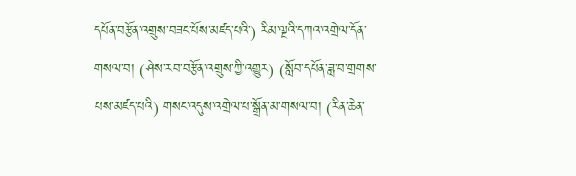དཔོན་བརྩོན་འགྲུས་བཟང་པོས་མཛད་པའི་) རིམ་ལྔའི་དཀའ་འགྲེལ་དོན་གསལ་བ། (ཤེས་རབ་བརྩོན་འགྲུས་ཀྱི་འགྱུར) (སློབ་དཔོན་ཟླ་བ་གྲགས་པས་མཛད་པའི) གསང་འདུས་འགྲེལ་པ་སྒྲོན་མ་གསལ་བ། (རིན་ཆེན་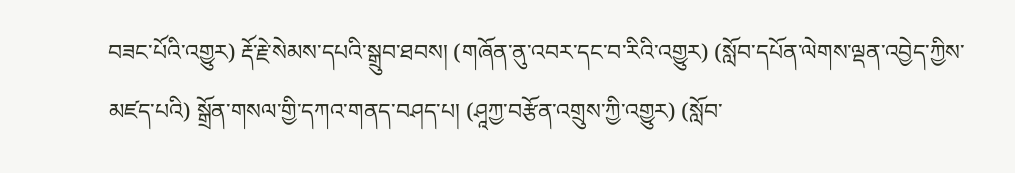བཟང་པོའི་འགྱུར) རྡོ་རྗེ་སེམས་དཔའི་སྒྲུབ་ཐབས། (གཞོན་ནུ་འབར་དང་བ་རིའི་འགྱུར) (སློབ་དཔོན་ལེགས་ལྡན་འབྱེད་ཀྱིས་མཛད་པའི) སྒྲོན་གསལ་གྱི་དཀའ་གནད་བཤད་པ། (ཤཱཀྱ་བརྩོན་འགྲུས་ཀྱི་འགྱུར) (སློབ་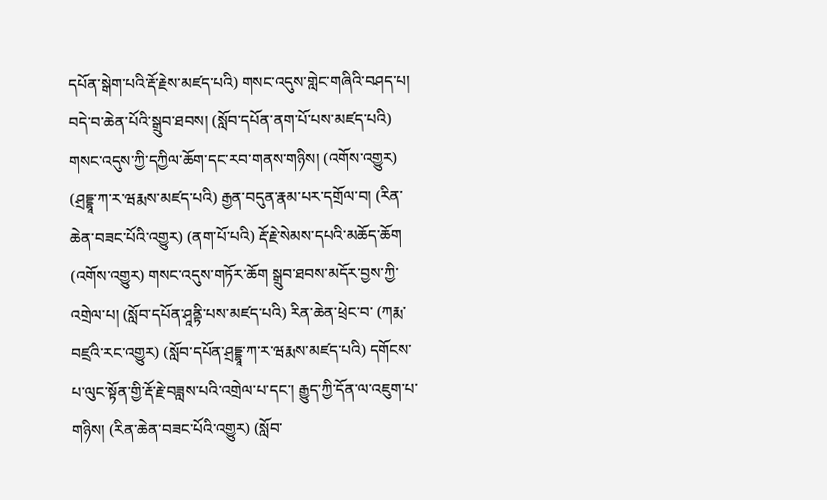དཔོན་སྒེག་པའི་རྡོ་རྗེས་མཛད་པའི) གསང་འདུས་གླེང་གཞིའི་བཤད་པ། བདེ་བ་ཆེན་པོའི་སྒྲུབ་ཐབས། (སློབ་དཔོན་ནག་པོ་པས་མཛད་པའི) གསང་འདུས་ཀྱི་དཀྱིལ་ཆོག་དང་རབ་གནས་གཉིས། (འགོས་འགྱུར) (ཤྲདྡྷཱ་ཀ་ར་ཝརྨས་མཛད་པའི) རྒྱན་བདུན་རྣམ་པར་དགྲོལ་བ། (རིན་ཆེན་བཟང་པོའི་འགྱུར) (ནག་པོ་པའི) རྡོ་རྗེ་སེམས་དཔའི་མཆོད་ཆོག (འགོས་འགྱུར) གསང་འདུས་གཏོར་ཆོག སྒྲུབ་ཐབས་མདོར་བྱས་ཀྱི་འགྲེལ་པ། (སློབ་དཔོན་ཤཱནྟི་པས་མཛད་པའི) རིན་ཆེན་ཕྲེང་བ་ (ཀརྨ་བཛྲའི་རང་འགྱུར) (སློབ་དཔོན་ཤྲདྡྷཱ་ཀ་ར་ཝརྨས་མཛད་པའི) དགོངས་པ་ལུང་སྟོན་གྱི་རྡོ་རྗེ་བཟླས་པའི་འགྲེལ་པ་དང་། རྒྱུད་ཀྱི་དོན་ལ་འཇུག་པ་གཉིས། (རིན་ཆེན་བཟང་པོའི་འགྱུར) (སློབ་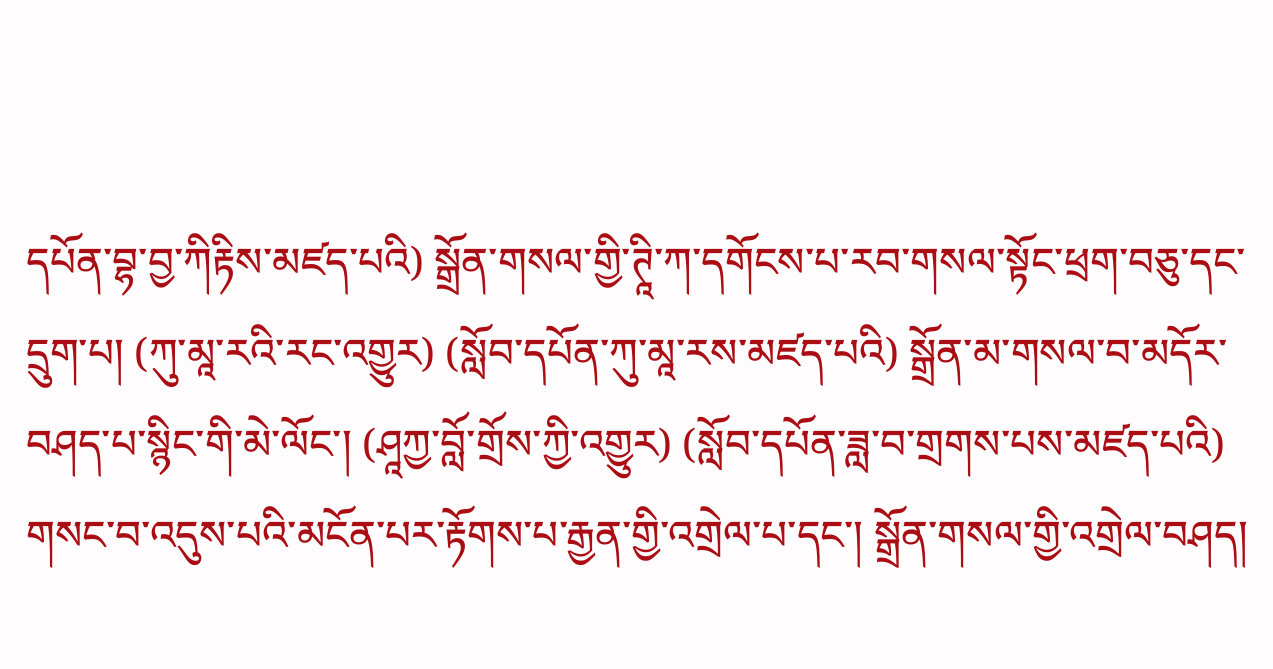དཔོན་བྷ་བྱ་ཀིརྟིས་མཛད་པའི) སྒྲོན་གསལ་གྱི་ཊཱི་ཀ་དགོངས་པ་རབ་གསལ་སྟོང་ཕྲག་བཅུ་དང་དྲུག་པ། (ཀུ་མཱ་རའི་རང་འགྱུར) (སློབ་དཔོན་ཀུ་མཱ་རས་མཛད་པའི) སྒྲོན་མ་གསལ་བ་མདོར་བཤད་པ་སྙིང་གི་མེ་ལོང་། (ཤཱཀྱ་བློ་གྲོས་ཀྱི་འགྱུར) (སློབ་དཔོན་ཟླ་བ་གྲགས་པས་མཛད་པའི) གསང་བ་འདུས་པའི་མངོན་པར་རྟོགས་པ་རྒྱན་གྱི་འགྲེལ་པ་དང་། སྒྲོན་གསལ་གྱི་འགྲེལ་བཤད།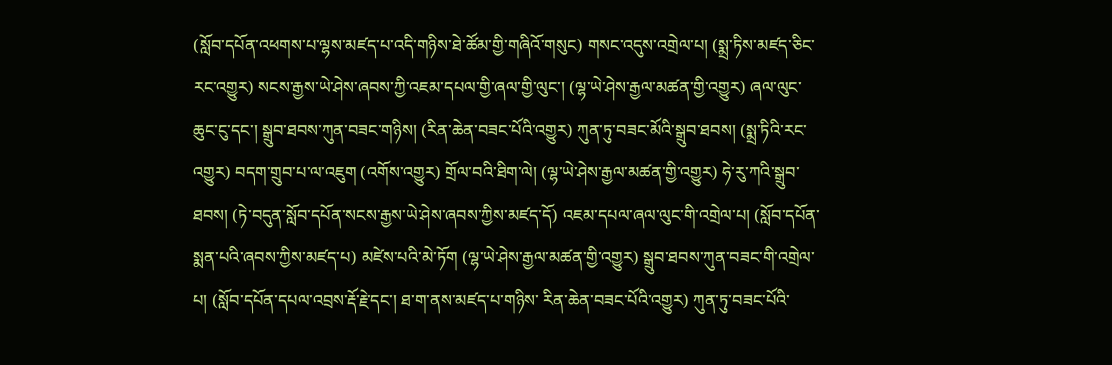(སློབ་དཔོན་འཕགས་པ་ལྷས་མཛད་པ་འདི་གཉིས་ཐེ་ཚོམ་གྱི་གཞིའོ་གསུང) གསང་འདུས་འགྲེལ་པ། (སྨྲ་ཏིས་མཛད་ཅིང་རང་འགྱུར) སངས་རྒྱས་ཡེ་ཤེས་ཞབས་ཀྱི་འཇམ་དཔལ་གྱི་ཞལ་གྱི་ལུང་། (ལྷ་ཡེ་ཤེས་རྒྱལ་མཚན་གྱི་འགྱུར) ཞལ་ལུང་ཆུང་ངུ་དང་། སྒྲུབ་ཐབས་ཀུན་བཟང་གཉིས། (རིན་ཆེན་བཟང་པོའི་འགྱུར) ཀུན་ཏུ་བཟང་མོའི་སྒྲུབ་ཐབས། (སྨྲ་ཏིའི་རང་འགྱུར) བདག་གྲུབ་པ་ལ་འཇུག (འགོས་འགྱུར) གྲོལ་བའི་ཐིག་ལེ། (ལྷ་ཡེ་ཤེས་རྒྱལ་མཚན་གྱི་འགྱུར) ཧེ་རུ་ཀའི་སྒྲུབ་ཐབས། (ཏེ་བདུན་སློབ་དཔོན་སངས་རྒྱས་ཡེ་ཤེས་ཞབས་ཀྱིས་མཛད་དོ) འཇམ་དཔལ་ཞལ་ལུང་གི་འགྲེལ་པ། (སློབ་དཔོན་སྨན་པའི་ཞབས་ཀྱིས་མཛད་པ) མཛེས་པའི་མེ་ཏོག (ལྷ་ཡེ་ཤེས་རྒྱལ་མཚན་གྱི་འགྱུར) སྒྲུབ་ཐབས་ཀུན་བཟང་གི་འགྲེལ་པ། (སློབ་དཔོན་དཔལ་འབྲས་རྡོ་རྗེ་དང་། ཐ་ག་ནས་མཛད་པ་གཉིས་ རིན་ཆེན་བཟང་པོའི་འགྱུར) ཀུན་ཏུ་བཟང་པོའི་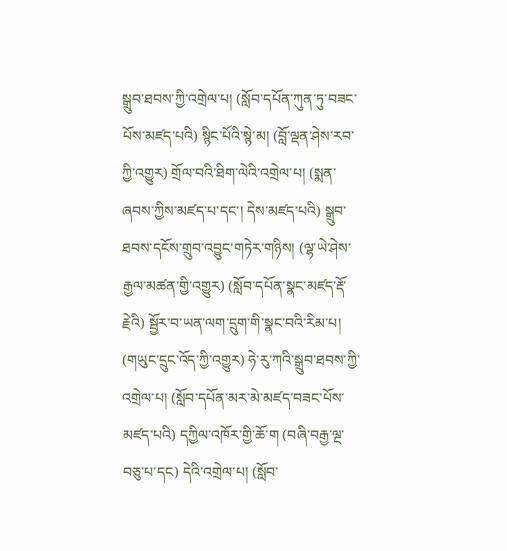སྒྲུབ་ཐབས་ཀྱི་འགྲེལ་པ། (སློབ་དཔོན་ཀུན་ཏུ་བཟང་པོས་མཛད་པའི) སྙིང་པོའི་སྙེ་མ། (བློ་ལྡན་ཤེས་རབ་ཀྱི་འགྱུར) གྲོལ་བའི་ཐིག་ལེའི་འགྲེལ་པ། (སྨན་ཞབས་ཀྱིས་མཛད་པ་དང་། དེས་མཛད་པའི) སྒྲུབ་ཐབས་དངོས་གྲུབ་འབྱུང་གཏེར་གཉིས། (ལྷ་ཡེ་ཤེས་རྒྱལ་མཚན་གྱི་འགྱུར) (སློབ་དཔོན་སྣང་མཛད་རྡོ་རྗེའི) སྦྱོར་བ་ཡན་ལག་དྲུག་གི་སྣང་བའི་རིམ་པ། (གཡུང་དྲུང་འོད་ཀྱི་འགྱུར) ཧེ་རུ་ཀའི་སྒྲུབ་ཐབས་ཀྱི་འགྲེལ་པ། (སློབ་དཔོན་མར་མེ་མཛད་བཟང་པོས་མཛད་པའི) དཀྱིལ་འཁོར་གྱི་ཆོ་ག (བཞི་བརྒྱ་ལྔ་བཅུ་པ་དང) དེའི་འགྲེལ་པ། (སློབ་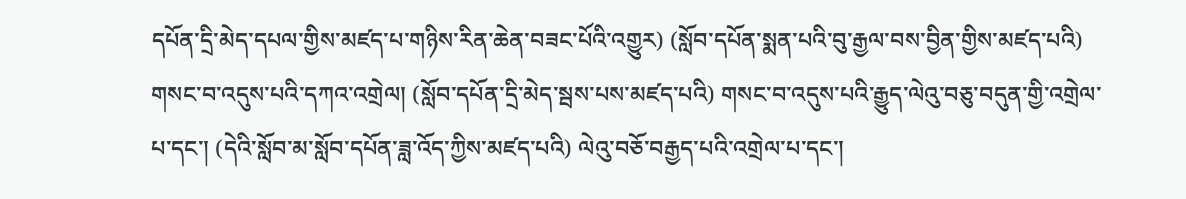དཔོན་དྲི་མེད་དཔལ་གྱིས་མཛད་པ་གཉིས་རིན་ཆེན་བཟང་པོའི་འགྱུར) (སློབ་དཔོན་སྨན་པའི་བུ་རྒྱལ་བས་བྱིན་གྱིས་མཛད་པའི) གསང་བ་འདུས་པའི་དཀའ་འགྲེལ། (སློབ་དཔོན་དྲི་མེད་སྦས་པས་མཛད་པའི) གསང་བ་འདུས་པའི་རྒྱུད་ལེའུ་བཅུ་བདུན་གྱི་འགྲེལ་པ་དང་། (དེའི་སློབ་མ་སློབ་དཔོན་ཟླ་འོད་ཀྱིས་མཛད་པའི) ལེའུ་བཅོ་བརྒྱད་པའི་འགྲེལ་པ་དང་།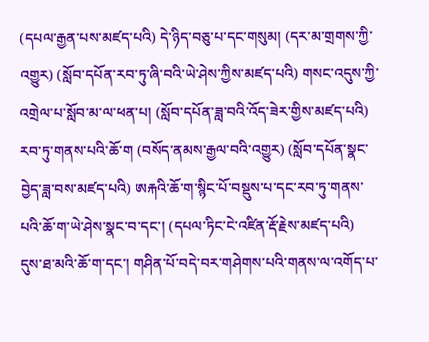(དཔལ་རྒྱན་པས་མཛད་པའི) དེ་ཉིད་བཅུ་པ་དང་གསུམ། (དར་མ་གྲགས་ཀྱི་འགྱུར) (སློབ་དཔོན་རབ་ཏུ་ཞི་བའི་ཡེ་ཤེས་ཀྱིས་མཛད་པའི) གསང་འདུས་ཀྱི་འགྲེལ་པ་སློབ་མ་ལ་ཕན་པ། (སློབ་དཔོན་ཟླ་བའི་འོད་ཟེར་གྱིས་མཛད་པའི) རབ་ཏུ་གནས་པའི་ཆོ་ག (བསོད་ནམས་རྒྱལ་བའི་འགྱུར) (སློབ་དཔོན་སྣང་བྱེད་ཟླ་བས་མཛད་པའི) ཨརྐའི་ཆོ་ག་སྙིང་པོ་བསྡུས་པ་དང་རབ་ཏུ་གནས་པའི་ཆོ་ག་ཡེ་ཤེས་སྣང་བ་དང་། (དཔལ་ཏིང་ངེ་འཛིན་རྡོ་རྗེས་མཛད་པའི) དུས་ཐ་མའི་ཆོ་ག་དང་། གཤིན་པོ་བདེ་བར་གཤེགས་པའི་གནས་ལ་འགོད་པ་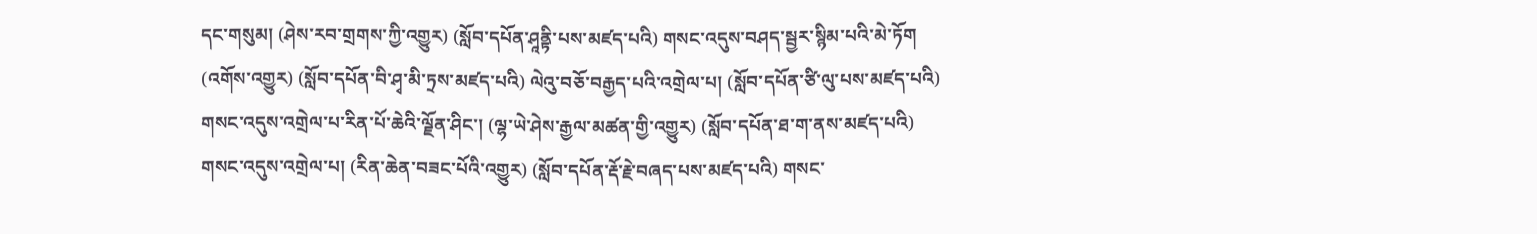དང་གསུམ། (ཤེས་རབ་གྲགས་ཀྱི་འགྱུར) (སློབ་དཔོན་ཤཱནྟི་པས་མཛད་པའི) གསང་འདུས་བཤད་སྦྱར་སྙིམ་པའི་མེ་ཏོག (འགོས་འགྱུར) (སློབ་དཔོན་བི་ཤྭ་མི་ཏྲས་མཛད་པའི) ལེའུ་བཅོ་བརྒྱད་པའི་འགྲེལ་པ། (སློབ་དཔོན་ཙི་ལུ་པས་མཛད་པའི) གསང་འདུས་འགྲེལ་པ་རིན་པོ་ཆེའི་ལྗོན་ཤིང་། (ལྷ་ཡེ་ཤེས་རྒྱལ་མཚན་གྱི་འགྱུར) (སློབ་དཔོན་ཐ་ག་ནས་མཛད་པའི) གསང་འདུས་འགྲེལ་པ། (རིན་ཆེན་བཟང་པོའི་འགྱུར) (སློབ་དཔོན་རྡོ་རྗེ་བཞད་པས་མཛད་པའི) གསང་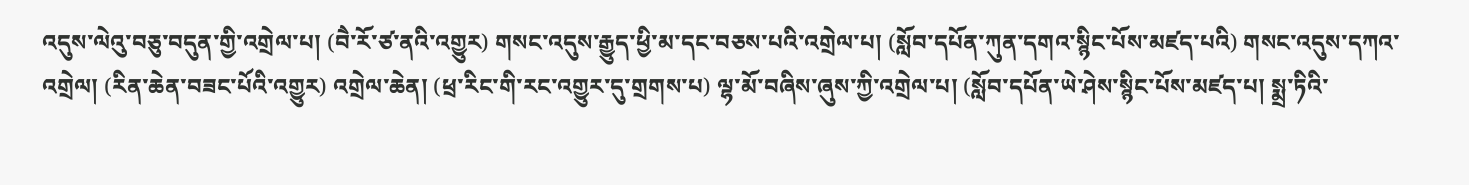འདུས་ལེའུ་བཅུ་བདུན་གྱི་འགྲེལ་པ། (བཻ་རོ་ཙ་ནའི་འགྱུར) གསང་འདུས་རྒྱུད་ཕྱི་མ་དང་བཅས་པའི་འགྲེལ་པ། (སློབ་དཔོན་ཀུན་དགའ་སྙིང་པོས་མཛད་པའི) གསང་འདུས་དཀའ་འགྲེལ། (རིན་ཆེན་བཟང་པོའི་འགྱུར) འགྲེལ་ཆེན། (ཕྲ་རིང་གི་རང་འགྱུར་དུ་གྲགས་པ) ལྷ་མོ་བཞིས་ཞུས་ཀྱི་འགྲེལ་པ། (སློབ་དཔོན་ཡེ་ཤེས་སྙིང་པོས་མཛད་པ། སྨྲ་ཏིའི་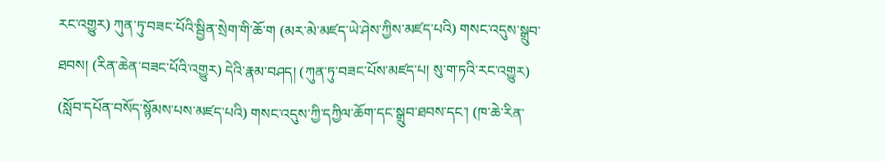རང་འགྱུར) ཀུན་ཏུ་བཟང་པོའི་སྦྱིན་སྲེག་གི་ཆོ་ག (མར་མེ་མཛད་ཡེ་ཤེས་ཀྱིས་མཛད་པའི) གསང་འདུས་སྒྲུབ་ཐབས། (རིན་ཆེན་བཟང་པོའི་འགྱུར) དེའི་རྣམ་བཤད། (ཀུན་ཏུ་བཟང་པོས་མཛད་པ། སུ་ག་ཏའི་རང་འགྱུར) (སློབ་དཔོན་བསོད་སྙོམས་པས་མཛད་པའི) གསང་འདུས་ཀྱི་དཀྱིལ་ཆོག་དང་སྒྲུབ་ཐབས་དང་། (ཁ་ཆེ་རིན་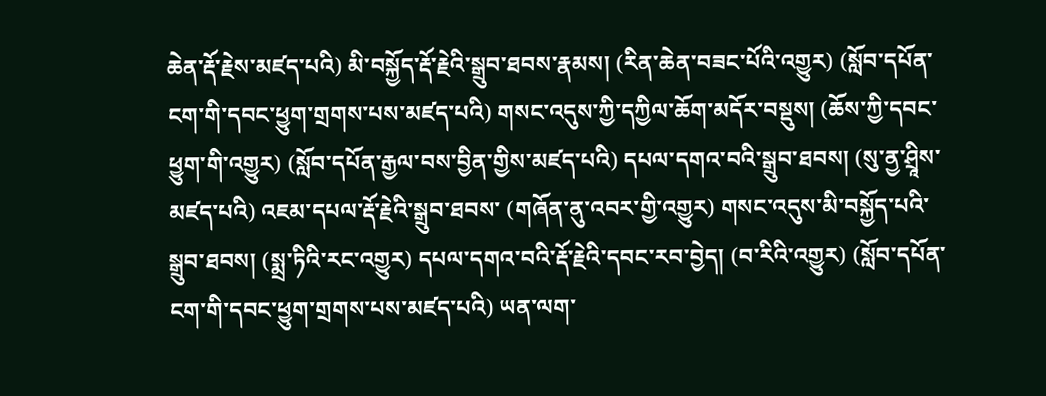ཆེན་རྡོ་རྗེས་མཛད་པའི) མི་བསྐྱོད་རྡོ་རྗེའི་སྒྲུབ་ཐབས་རྣམས། (རིན་ཆེན་བཟང་པོའི་འགྱུར) (སློབ་དཔོན་ངག་གི་དབང་ཕྱུག་གྲགས་པས་མཛད་པའི) གསང་འདུས་ཀྱི་དཀྱིལ་ཆོག་མདོར་བསྡུས། (ཆོས་ཀྱི་དབང་ཕྱུག་གི་འགྱུར) (སློབ་དཔོན་རྒྱལ་བས་བྱིན་གྱིས་མཛད་པའི) དཔལ་དགའ་བའི་སྒྲུབ་ཐབས། (སུ་ནྱ་ཤྲཱིས་མཛད་པའི) འཇམ་དཔལ་རྡོ་རྗེའི་སྒྲུབ་ཐབས་ (གཞོན་ནུ་འབར་གྱི་འགྱུར) གསང་འདུས་མི་བསྐྱོད་པའི་སྒྲུབ་ཐབས། (སྨྲ་ཏིའི་རང་འགྱུར) དཔལ་དགའ་བའི་རྡོ་རྗེའི་དབང་རབ་བྱེད། (བ་རིའི་འགྱུར) (སློབ་དཔོན་ངག་གི་དབང་ཕྱུག་གྲགས་པས་མཛད་པའི) ཡན་ལག་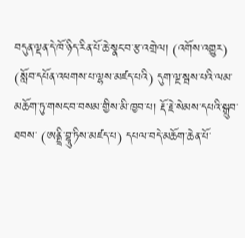བདུན་ལྡན་དེ་ཁོ་ཉིད་རིན་པོ་ཆེ་སྣང་བ་རྩ་འགྲེལ། (འགོས་འགྱུར) (སློབ་དཔོན་འཕགས་པ་ལྷས་མཛད་པའི) དུག་ལྔ་སྦས་པའི་ལམ་མཆོག་ཏུ་གསང་བ་བསམ་གྱིས་མི་ཁྱབ་པ། རྡོ་རྗེ་སེམས་དཔའི་སྒྲུབ་ཐབས་ (ཨནྡྲི་བྷཱུ་ཏིས་མཛད་པ) དཔལ་བདེ་མཆོག་ཆེན་པོ་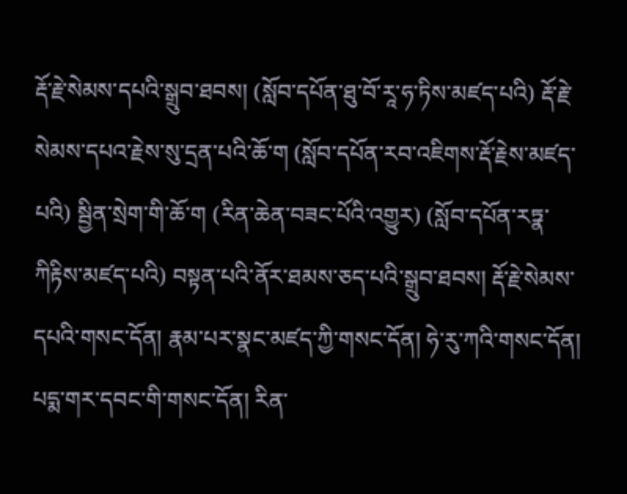རྡོ་རྗེ་སེམས་དཔའི་སྒྲུབ་ཐབས། (སློབ་དཔོན་ཐུ་བོ་རཱ་ཧ་ཏིས་མཛད་པའི) རྡོ་རྗེ་སེམས་དཔའ་རྗེས་སུ་དྲན་པའི་ཆོ་ག (སློབ་དཔོན་རབ་འཇིགས་རྡོ་རྗེས་མཛད་པའི) སྦྱིན་སྲེག་གི་ཆོ་ག (རིན་ཆེན་བཟང་པོའི་འགྱུར) (སློབ་དཔོན་རཏྣ་ཀིརྟིས་མཛད་པའི) བསྟན་པའི་ནོར་ཐམས་ཅད་པའི་སྒྲུབ་ཐབས། རྡོ་རྗེ་སེམས་དཔའི་གསང་དོན། རྣམ་པར་སྣང་མཛད་ཀྱི་གསང་དོན། ཧེ་རུ་ཀའི་གསང་དོན། པདྨ་གར་དབང་གི་གསང་དོན། རིན་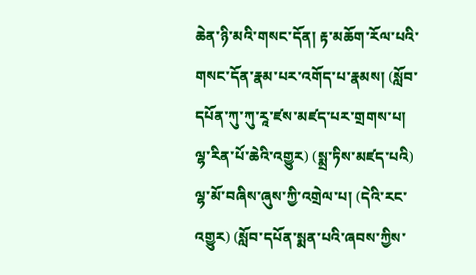ཆེན་ཉི་མའི་གསང་དོན། རྟ་མཆོག་རོལ་པའི་གསང་དོན་རྣམ་པར་འགོད་པ་རྣམས། (སློབ་དཔོན་ཀུ་ཀུ་རཱ་ཛས་མཛད་པར་གྲགས་པ། ལྷ་རིན་པོ་ཆེའི་འགྱུར) (སྨྲ་ཏིས་མཛད་པའི) ལྷ་མོ་བཞིས་ཞུས་ཀྱི་འགྲེལ་པ། (དེའི་རང་འགྱུར) (སློབ་དཔོན་སྨན་པའི་ཞབས་ཀྱིས་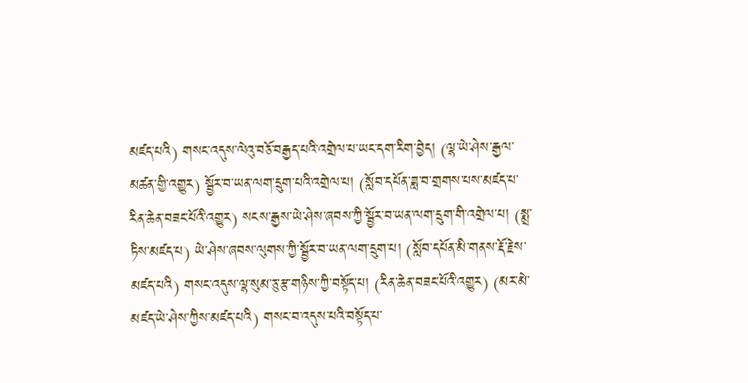མཛད་པའི) གསང་འདུས་ལེའུ་བཅོ་བརྒྱད་པའི་འགྲེལ་པ་ཡང་དག་རིག་བྱེད། (ལྷ་ཡེ་ཤེས་རྒྱལ་མཚན་གྱི་འགྱུར) སྦྱོར་བ་ཡན་ལག་དྲུག་པའི་འགྲེལ་པ། (སློབ་དཔོན་ཟླ་བ་གྲགས་པས་མཛད་པ་རིན་ཆེན་བཟང་པོའི་འགྱུར) སངས་རྒྱས་ཡེ་ཤེས་ཞབས་ཀྱི་སྦྱོར་བ་ཡན་ལག་དྲུག་གི་འགྲེལ་པ། (སྨྲ་ཏིས་མཛད་པ) ཡེ་ཤེས་ཞབས་ལུགས་ཀྱི་སྦྱོར་བ་ཡན་ལག་དྲུག་པ། (སློབ་དཔོན་མི་གནས་རྡོ་རྗེས་མཛད་པའི) གསང་འདུས་ལྷ་སུམ་ཅུ་རྩ་གཉིས་ཀྱི་བསྟོད་པ། (རིན་ཆེན་བཟང་པོའི་འགྱུར) (མར་མེ་མཛད་ཡེ་ཤེས་ཀྱིས་མཛད་པའི) གསང་བ་འདུས་པའི་བསྟོད་པ་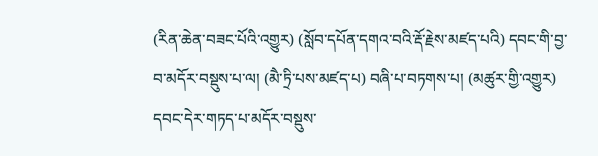(རིན་ཆེན་བཟང་པོའི་འགྱུར) (སློབ་དཔོན་དགའ་བའི་རྡོ་རྗེས་མཛད་པའི) དབང་གི་བྱ་བ་མདོར་བསྡུས་པ་ལ། (མཻ་ཏྲི་པས་མཛད་པ) བཞི་པ་བཏགས་པ། (མཚུར་གྱི་འགྱུར) དབང་དེར་གཏད་པ་མདོར་བསྡུས་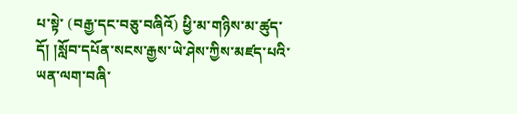པ་སྟེ་ (བརྒྱ་དང་བཅུ་བཞིའོ) ཕྱི་མ་གཉིས་མ་ཚུད་དོ། །སློབ་དཔོན་སངས་རྒྱས་ཡེ་ཤེས་ཀྱིས་མཛད་པའི་ཡན་ལག་བཞི་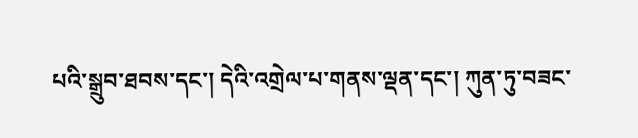པའི་སྒྲུབ་ཐབས་དང་། དེའི་འགྲེལ་པ་གནས་ལྡན་དང་། ཀུན་ཏུ་བཟང་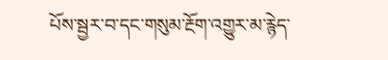པོས་སྦྱར་བ་དང་གསུམ་རྔོག་འགྱུར་མ་རྙེད་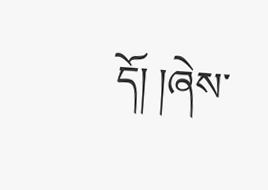དོ། །ཞེས་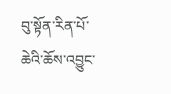བུ་སྟོན་རིན་པོ་ཆེའི་ཆོས་འབྱུང་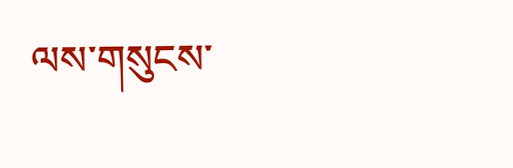ལས་གསུངས་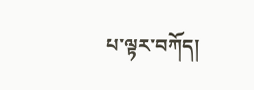པ་ལྟར་བཀོད།